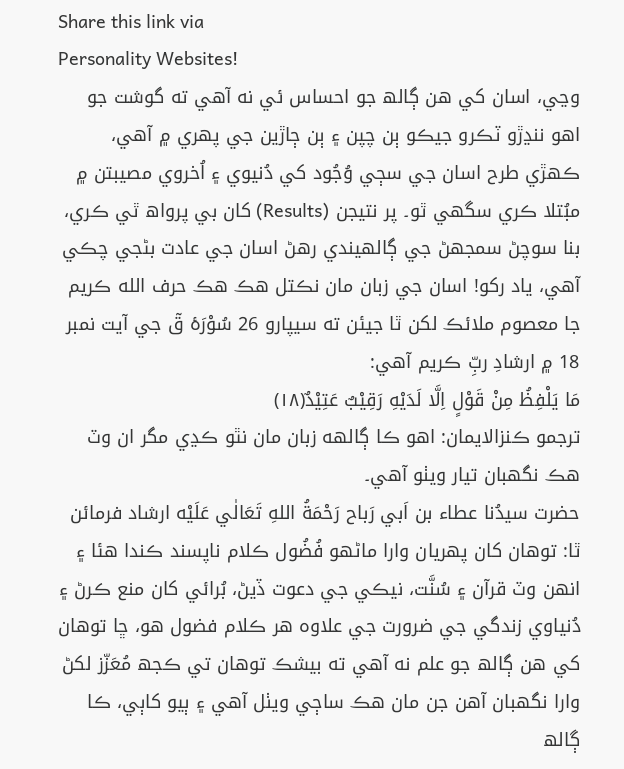Share this link via
Personality Websites!
وڃي، اسان کي هن ڳالھ جو احساس ئي نه آهي ته گوشت جو اهو ننڍڙو ٽڪرو جيڪو ٻن چپن ۽ ٻن ڄاڙين جي پهري ۾ آهي، ڪهڙي طرح اسان جي سڄي وُجُود کي دُنيوي ۽ اُخروي مصيبتن ۾ مبُتلا ڪري سگھي ٿو۔ پر نتيجن (Results) کان بي پرواھ ٿي ڪري، بنا سوچڻ سمجهڻ جي ڳالهيندي رهڻ اسان جي عادت بڻجي چڪي آهي، ياد رکو! اسان جي زبان مان نڪتل هڪ هڪ حرف الله ڪريم جا معصوم ملائڪ لکن ٿا جيئن ته سيپارو 26 سُوْرَهٔ قٓ جي آيت نمبر 18 ۾ ارشادِ ربِّ ڪريم آهي:
مَا یَلْفِظُ مِنْ قَوْلٍ اِلَّا لَدَیْهِ رَقِیْبٌ عَتِیْدٌ(۱۸)
ترجمو ڪنزالايمان: اهو ڪا ڳالهه زبان مان نٿو ڪڍي مگر ان وٽ هڪ نگھبان تيار ويٺو آهي۔
حضرت سيدُنا عطاء بن اَبي رَباح رَحْمَةُ اللهِ تَعَالٰي عَلَيْه ارشاد فرمائن ٿا: توهان کان پهريان وارا ماڻهو فُضُول ڪلام ناپسند ڪندا هئا ۽ انهن وٽ قرآن ۽ سُنَّت، نيڪي جي دعوت ڏيڻ، بُرائي کان منع ڪرڻ ۽ دُنياوي زندگي جي ضرورت جي علاوه هر ڪلام فضول هو، ڇا توهان کي هن ڳالھ جو علم نه آهي ته بيشڪ توهان تي ڪجھ مُعَزّز لکڻ وارا نگهبان آهن جن مان هڪ ساڄي ويٺل آهي ۽ ٻيو کاٻي، ڪا ڳالھ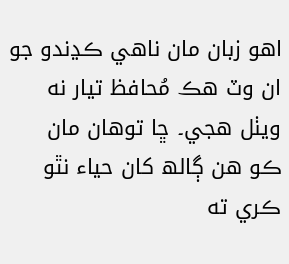اهو زبان مان ناهي ڪڍندو جو ان وٽ هڪ مُحافظ تيار نه ويٺل هجي۔ ڇا توهان مان ڪو هن ڳالھ کان حياء نٿو ڪري ته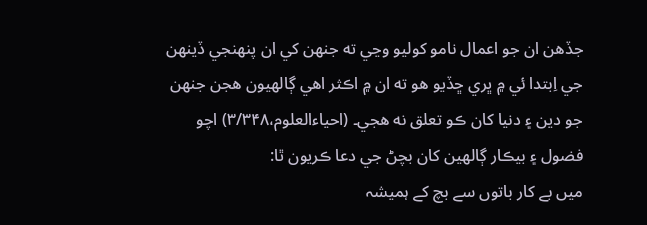جڏهن ان جو اعمال نامو کوليو وڃي ته جنهن کي ان پنهنجي ڏينهن جي اِبتدا ئي ۾ ڀري ڇڏيو هو ته ان ۾ اڪثر اهي ڳالهيون هجن جنهن جو دين ۽ دنيا کان ڪو تعلق نه هجي۔ (احياءالعلوم،۳/۳۴۸) اچو فضول ۽ بيڪار ڳالهين کان بچڻ جي دعا ڪريون ٿا:
میں بے کار باتوں سے بچ کے ہمیشہ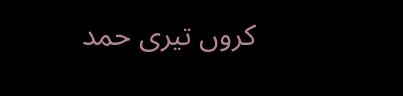کروں تیری حمد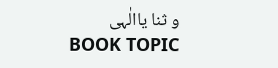و ثنا یاالٰہی
BOOK TOPIC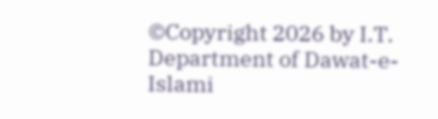©Copyright 2026 by I.T. Department of Dawat-e-Islami